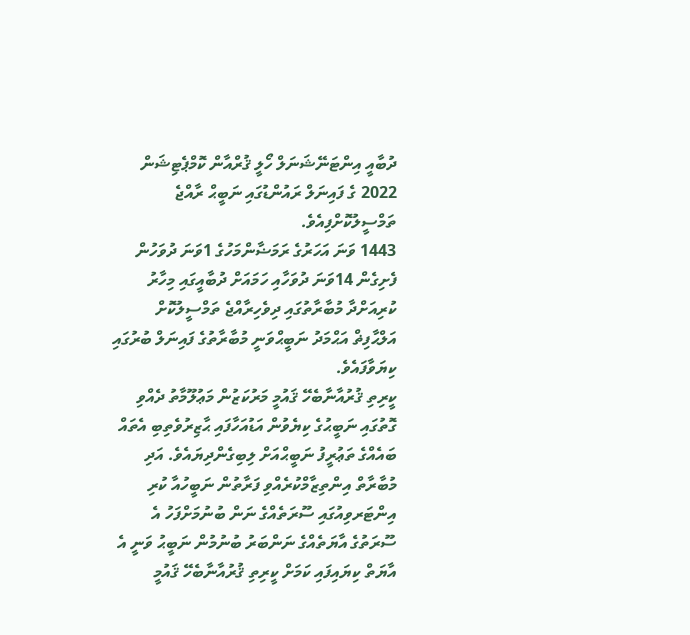ދުބާއީ އިންޓަނޭޝަނަލް ހޯލީ ޤުރްއާން ކޮމްޕެޓިޝަން 2022 ގެ ފައިނަލް ރައުންޑުގައި ނަބީޙް ރާއްޖެ ތަމްސީލުކޮށްފިއެވެ.
1443 ވަނަ އަހަރުގެ ރަމަޟާންމަހުގެ 1ވަނަ ދުވަހުން ފެށިގެން 14ވަނަ ދުވަހާއި ހަމައަށް ދުބާއީގައި މިހާރު ކުރިއަށްދާ މުބާރާތުގައި ދިވެހިރާއްޖެ ތަމްސީލުކޮށް އަލްޙާފިޡް އަޙްމަދު ނަބީޙްވަނީ މުބާރާތުގެ ފައިނަލް ބުރުގައި ކިޔަވާފައެވެ.
ކީރިތި ޤުރުއާނާބެހޭ ޤައުމީ މަރުކަޒުން މަޢުލޫމާތު ދެއްވި ގޮތުގައި ނަބީޙުގެ ކިޔެވުން އަޑުއަހާފައި ޙާޒިރުވެތިބި އެތައް ބައެއްގެ ތަޢުރީފު ނަބީޙްއަށް ލިބިގެންދިޔައެވެ. އަދި މުބާރާތް އިންތިޒާމްކުރެއްވި ފަރާތުން ނަބީހުއާ ކުރި އިންޓަރވިއުގައި ސޫރަތެއްގެ ނަން ބުނުމަށްފަހު އެ ސޫރަތުގެ އާޔަތެއްގެ ނަންބަރު ބުނުމުން ނަބީޙު ވަނީ އެ އާޔަތް ކިޔައިފައި ކަމަށް ކީރިތި ޤުރުއާނާބެހޭ ޤައުމީ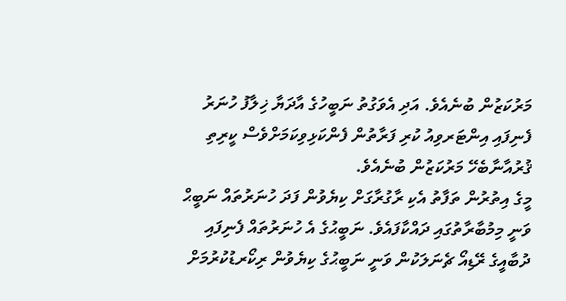މަރުކަޒުން ބުނެއެވެ. އަދި އެވަގުތު ނަބީހުގެ އާދަޔާ ޚިލާފު ހުނަރު ފެނިފައި އިންޓަރވިއު ކުރި ފަރާތުން ފެންކަޅިވިކަމަށްވެސް ކީރިތި ޤުރުއާނާބެހޭ މަރުކަޒުން ބުނެއެވެ.
މީގެ އިތުރުން ތަފާތު އެކި ރާގުރާގަށް ކިޔެވުން ފަދަ ހުނަރުތައް ނަބީޙް ވަނީ މިމުބާރާތުގައި ދައްކާފައެވެ. ނަބީޙުގެ އެ ހުނަރުތައް ފެނިފައި ދުބާއީގެ ރޭޑިއޯ ޗެނަލަކުން ވަނީ ނަބީޙުގެ ކިޔެވުން ރިކޯރޑުކުރުމަށް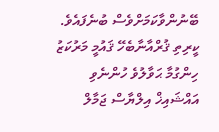ބޭނުންވާކަމަށްވެސް ބުނެފައެވެ.
ކީރިތި ޤުރްއާނާބެހޭ ޤައުމީ މަރުކަޒު ހިންގުމާ ޙަވާލުވެ ހުންނެވި އައްޝައިޚް އިލްޔާސް ޖަމާލް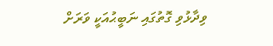ވިދާޅުވި ގޮތުގައި ނަބީޙުއަކީ ވަރަށް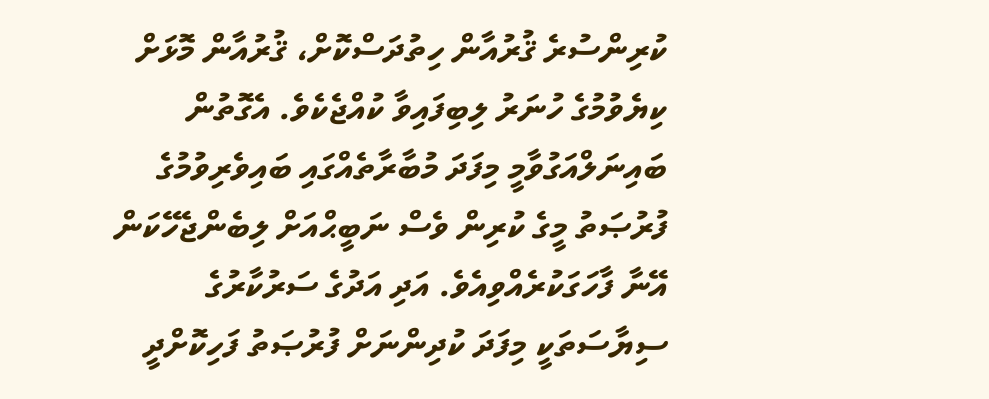ކުރިންސުރެ ޤުރުއާން ހިތުދަސްކޮށް، ޤުރުއާން މޮޅަށް ކިޔެވުމުގެ ހުނަރު ލިބިފައިވާ ކުއްޖެކެވެ. އެގޮތުން ބައިނަލްއަގުވާމީ މިފަދަ މުބާރާތެއްގައި ބައިވެރިވުމުގެ ފުރުޞަތު މީގެ ކުރިން ވެސް ނަބީޙްއަށް ލިބެންޖެހޭކަން އޭނާ ފާހަގަކުރެއްވިއެވެ. އަދި އަދުގެ ސަރުކާރުގެ ސިޔާސަތަކީ މިފަދަ ކުދިންނަށް ފުރުޞަތު ފަހިކޮށްދީ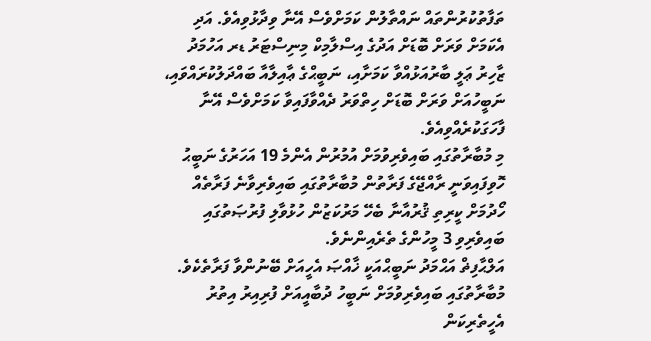ތަފާތުކުރުންތައް ނައްތާލުން ކަމަށްވެސް އޭނާ ވިދާޅުވިއެވެ. އަދި އެކަމަށް ވަރަށް ބޮޑަށް އަދުގެ އިސްލާމިކް މިނިސްޓަރު ޑރ އަހުމަދު ޒާހިރު ޢަލީ ބާރުއަޅުއްވާ ކަމަށާއި، ނަބީޙްގެ ޢާއިލާއާ ބައްދަލުކުރައްވައި، ނަބީހުއަށް ވަރަށް ބޮޑަށް ހިތްވަރު ދެއްވާފައިވާ ކަމަށްވެސް އޭނާ ފާހަގަކުރެއްވިއެވެ.
މި މުބާރާތުގައި ބައިވެރިވުމަށް އުމުރުން އެންމެ 19 އަހަރުގެ ނަބީޙު ހޮވިފައިވަނީ ރާއްޖޭގެ ފަރާތުން މުބާރާތުގައި ބައިވެރިވާނެ ފަރާތެއް ހޯދުމަށް ކީރިތި ޤުރުއާނާ ބެހޭ މަރުކަޒުން ހުޅުވާލި ފުރުޞަތުގައި ބައިވެރިވި 3 މީހުންގެ ތެރެއިންނެވެ.
އަލްޙާފިޡް އަޙްމަދު ނަބީޙްއަކީ ޚާއްޞަ އެހީއަށް ބޭނުންވާ ފަރާތެކެވެ. މުބާރާތުގައި ބައިވެރިވުމަށް ނަބީހު ދުބާއީއަށް ފުރިއިރު އިތުރު އެހީތެރިކަން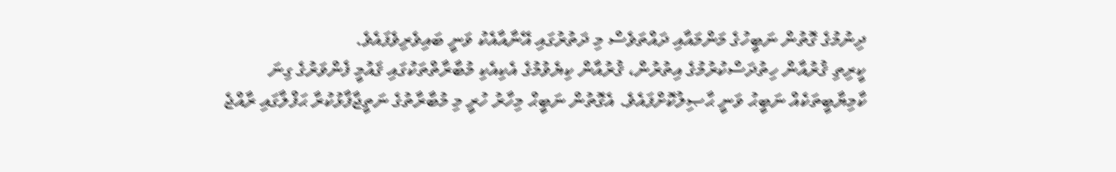ދިނުމުގެ ގޮތުން ނަބީހުގެ މަންމައާއި ދައްތަވެސް މި ދަތުރުގައި އޭނާއާއެކު ވަނީ ބައިވެރިވެފައެވެ.
ކީރިތި ޤުރުއާން ހިތުދަސްކުރުމުގެ އިތުރުން، ޤުރުއާން ކިޔެވުމުގެ އެކިއެކި މުބާރާތްތަކުގައި ޤައުމީ ފެންވަރުގެ ގިނަ ކާމިޔާބީތަކެއް ނަބީޙު ވަނީ ޙާޞިލުކޮށްފައެވެ. އެގޮތުން ނަބީޙް މިހާރު ހުރީ މި މުބާރާތުގެ ނަތީޖާފާޅުކުރާ ޙަފްލާގައި ރާއްޖެ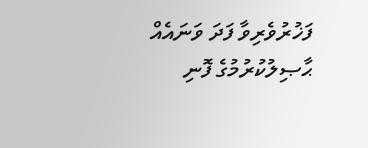ފަޚުރުވެރިވާ ފަދަ ވަނައެއް ޙާޞިލުކުރުމުގެ ފޮނި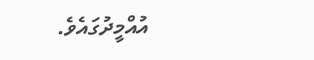އުއްމީދުގައެވެ.